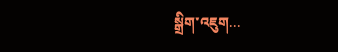སྒྲིག་འཇུག...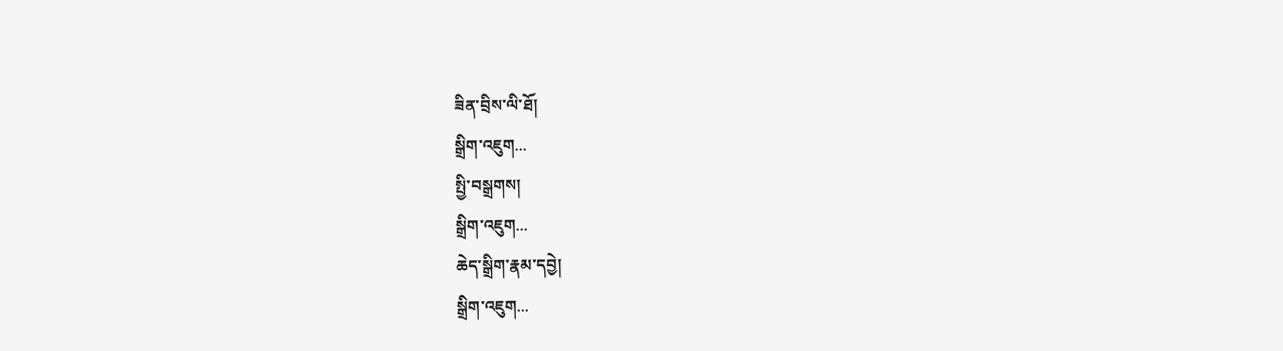ཟིན་བྲིས་ལི་ཐོ།
སྒྲིག་འཇུག...
སྤྱི་བསྒྲགས།
སྒྲིག་འཇུག...
ཆེད་སྒྲིག་རྣམ་དབྱེ།
སྒྲིག་འཇུག...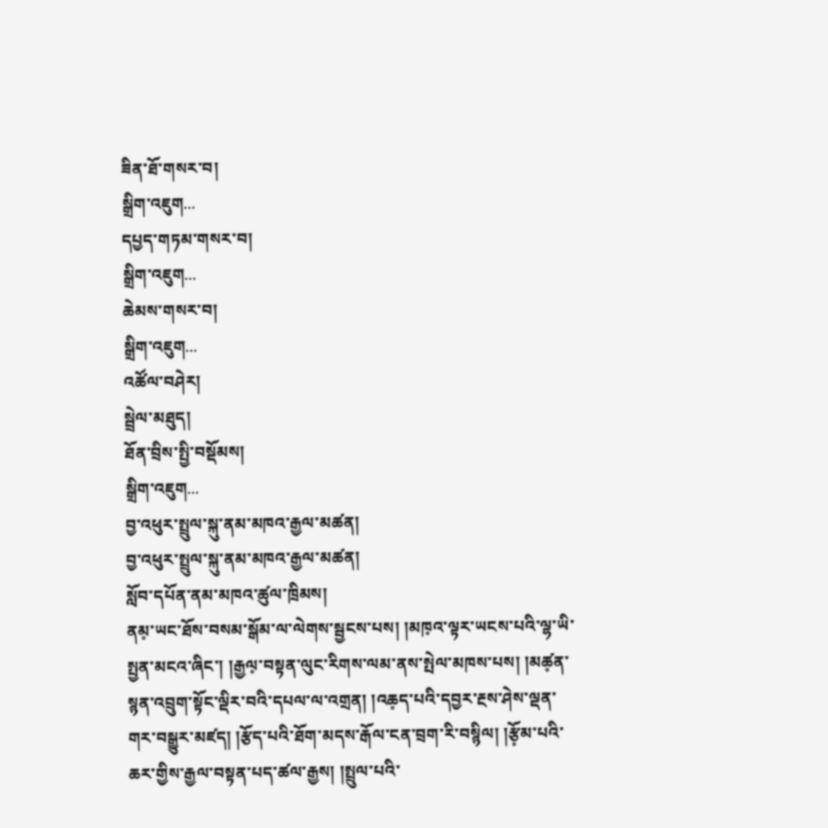ཟིན་ཐོ་གསར་བ།
སྒྲིག་འཇུག...
དཔྱད་གཏམ་གསར་བ།
སྒྲིག་འཇུག...
ཆེམས་གསར་བ།
སྒྲིག་འཇུག...
འཚོལ་བཤེར།
སྦྲེལ་མཐུད།
ཐོན་བྲིས་སྤྱི་བསྡོམས།
སྒྲིག་འཇུག...
བྱ་འཕུར་སྤྲུལ་སྐུ་ནམ་མཁའ་རྒྱལ་མཚན།
བྱ་འཕུར་སྤྲུལ་སྐུ་ནམ་མཁའ་རྒྱལ་མཚན།
སློབ་དཔོན་ནམ་མཁའ་ཚུལ་ཁྲིམས།
ནམ༷་ཡང་ཐོས་བསམ་སྒོམ་ལ་ལེགས་སྦྱངས་པས། །མཁ༷འ་ལྟར་ཡངས་པའི་ལྷ་ཡི་སྤྱན་མངའ་ཞིང་། །རྒྱལ༷་བསྟན་ལུང་རིགས་ལམ་ནས་སྤེལ་མཁས་པས། །མཚ༷ན་སྙན་འབྲུག་སྟོང་ལྡིར་བའི་དཔལ་ལ་འགྲན། །འཆ༷ད་པའི་དབྱར་རྔས་ཤེས་ལྡན་གར་བསྒྱུར་མཛད། །རྩོད་པའི་ཐོག་མདས་རྒོལ་ངན་བྲག་རི་བསྙིལ། །རྩོ༷མ་པའི་ཆར་གྱིས་རྒྱལ་བསྟན་པད་ཚལ་རྒྱས། །སྤྲུལ་པའི་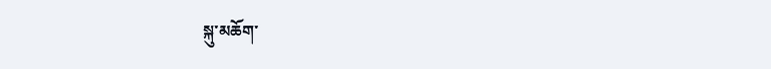སྐུ་མཆོག་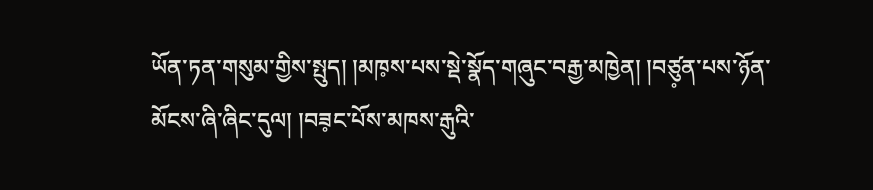ཡོན་ཏན་གསུམ་གྱིས་སྤུད། །མཁ༷ས་པས་སྡེ་སྣོད་གཞུང་བརྒྱ་མཁྱེན། །བཙུ༷ན་པས་ཉོན་མོངས་ཞི་ཞིང་དུལ། །བཟ༷ང་པོས་མཁས་རྒུའི་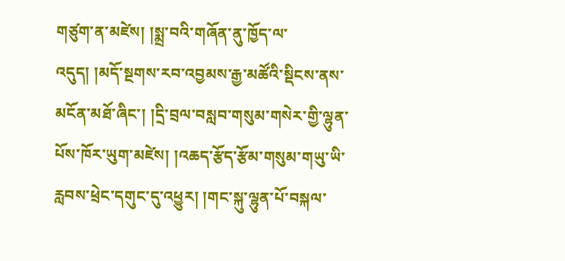གཙུག་ན་མཛེས། །སྨྲ་བའི་གཞོན་ནུ་ཁྱོད་ལ་འདུད། །མདོ་སྔགས་རབ་འབྱམས་རྒྱ་མཚོའི་སྡིངས་ནས་མངོན་མཐོ་ཞིང་། །དྲི་བྲལ་བསླབ་གསུམ་གསེར་གྱི་ལྷུན་པོས་ཁོར་ཡུག་མཛེས། །འཆད་རྩོད་རྩོམ་གསུམ་གཡུ་ཡི་རླབས་ཕྲེང་དགུང་དུ་འཕྱུར། །གང་སྐུ་ལྷུན་པོ་བསྐལ་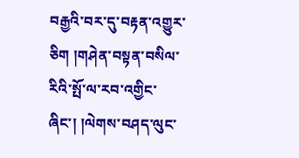བརྒྱའི་བར་དུ་བརྟན་འགྱུར་ཅིག །གཤེན་བསྟན་བསིལ་རིའི་སྤོ་ལ་རབ་འགྱིང་ཞིང་། །ལེགས་བཤད་ལུང་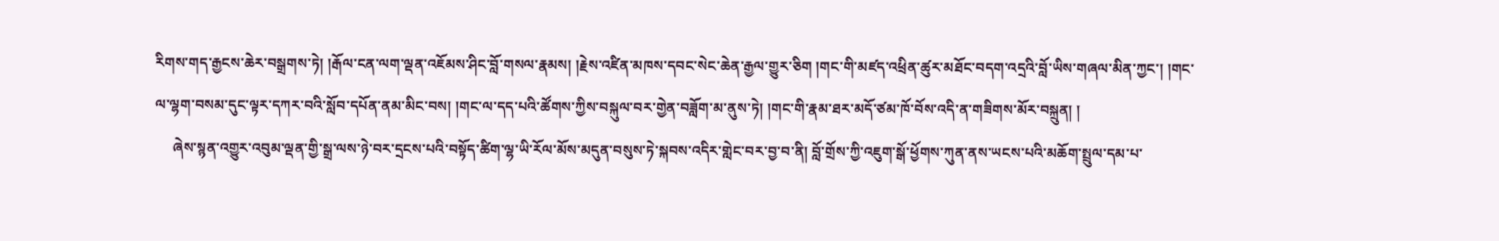རིགས་གད་རྒྱངས་ཆེར་བསྒྲགས་ཏེ། །རྒོལ་ངན་ལག་ལྡན་འཇོམས་ཤིང་བློ་གསལ་རྣམས། །རྗེས་འཛིན་མཁས་དབང་སེང་ཆེན་རྒྱལ་གྱུར་ཅིག །གང་གི་མཛད་འཕྲིན་ཚུར་མཐོང་བདག་འདྲའི་བློ་ཡིས་གཞལ་མིན་ཀྱང་། །གང་ལ་ལྷག་བསམ་དུང་ལྟར་དཀར་བའི་སློབ་དཔོན་ནམ་མིང་བས། །གང་ལ་དད་པའི་ཚོགས་ཀྱིས་བསྐུལ་བར་གྱེན་བཟློག་མ་ནུས་ཏེ། །གང་གི་རྣམ་ཐར་མདོ་ཙམ་ཁོ་བོས་འདི་ན་གཟིགས་མོར་བསྐྲུན། །
     ཞེས་སྙན་འགྱུར་འབུམ་ལྡན་གྱི་སྒྲ་ལས་ཉེ་བར་དྲངས་པའི་བསྟོད་ཚིག་ལྷ་ཡི་རོལ་མོས་མདུན་བསུས་ཏེ་སྐབས་འདིར་གླེང་བར་བྱ་བ་ནི། བློ་གྲོས་ཀྱི་འཇུག་སྒོ་ཕྱོགས་ཀུན་ནས་ཡངས་པའི་མཆོག་སྤྲུལ་དམ་པ་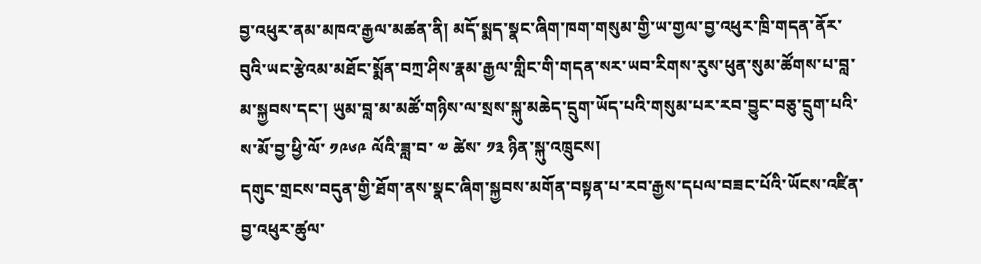བྱ་འཕུར་ནམ་མཁའ་རྒྱལ་མཚན་ནི། མདོ་སྨད་སྣང་ཞིག་ཁག་གསུམ་གྱི་ཡ་གྱལ་བྱ་འཕུར་ཁྲི་གདན་ནོར་བུའི་ཡང་རྩེའམ་མཐོང་སྨོན་བཀྲ་ཤིས་རྣམ་རྒྱལ་གླིང་གི་གདན་སར་ཡབ་རིགས་རུས་ཕུན་སུམ་ཚོགས་པ་བླ་མ་སྐྱབས་དང་། ཡུམ་བླ་མ་མཚོ་གཉིས་ལ་སྲས་སྐུ་མཆེད་དྲུག་ཡོད་པའི་གསུམ་པར་རབ་བྱུང་བཅུ་དྲུག་པའི་ས་མོ་བྱ་ཕྱི་ལོ་ ༡༩༦༩ ལོའི་ཟླ་བ་ ༧ ཚེས་ ༡༣ ཉིན་སྐུ་འཁྲུངས།
དགུང་གྲངས་བདུན་གྱི་ཐོག་ནས་སྣང་ཞིག་སྐྱབས་མགོན་བསྟན་པ་རབ་རྒྱས་དཔལ་བཟང་པོའི་ཡོངས་འཛིན་བྱ་འཕུར་ཚུལ་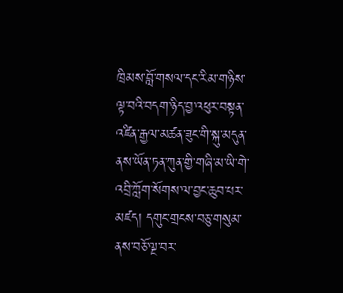ཁྲིམས་བློ་གསལ་དང་རིམ་གཉིས་ལྟ་བའི་བདག་ཉིད་བྱ་འཕུར་བསྟན་འཛིན་རྒྱལ་མཚན་ཟུང་གི་སྐུ་མདུན་ནས་ཡོན་ཏན་ཀུན་གྱི་གཞི་མ་ཡི་གེ་འབྲི་ཀློག་སོགས་ལ་བྱང་ཆུབ་པར་མཛད། དགུང་གྲངས་བཅུ་གསུམ་ནས་བཅོ་ལྔ་བར་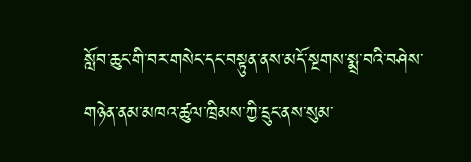སློབ་ཆུང་གི་བར་གསེང་དང་བསྟུན་ནས་མདོ་སྔགས་སྨྲ་བའི་བཤེས་གཉེན་ནམ་མཁའ་ཚུལ་ཁྲིམས་ཀྱི་དྲུང་ནས་སུམ་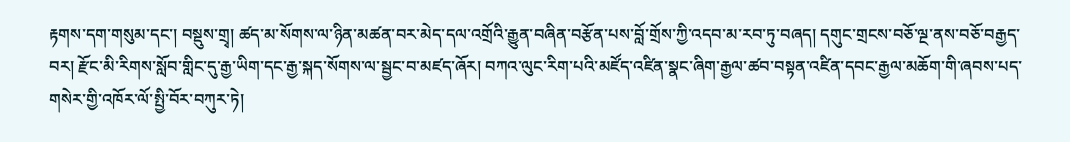རྟགས་དག་གསུམ་དང་། བསྡུས་གྲྭ། ཚད་མ་སོགས་ལ་ཉིན་མཚན་བར་མེད་དལ་འགྲོའི་རྒྱུན་བཞིན་བརྩོན་པས་བློ་གྲོས་ཀྱི་འདབ་མ་རབ་ཏུ་བཞད། དགུང་གྲངས་བཅོ་ལྔ་ནས་བཅོ་བརྒྱད་བར། རྫོང་མི་རིགས་སློབ་གླིང་དུ་རྒྱ་ཡིག་དང་རྒྱ་སྐད་སོགས་ལ་སྦྱང་བ་མཛད་ཞོར། བཀའ་ལུང་རིག་པའི་མཛོད་འཛིན་སྣང་ཞིག་རྒྱལ་ཚབ་བསྟན་འཛིན་དབང་རྒྱལ་མཆོག་གི་ཞབས་པད་གསེར་གྱི་འཁོར་ལོ་སྤྱི་བོར་བཀུར་ཏེ།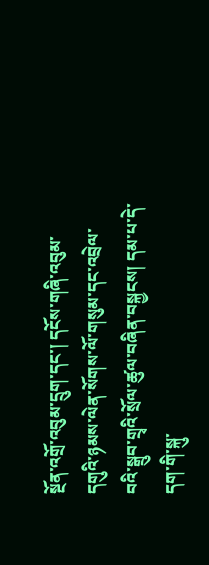སྔོན་འགྲོ་འབུམ་དྲུག་དང་། དངོས་གཞི་འབུམ་དགུའི་ཉམས་ལེན་སོགས་ལོ་གསུམ་དང་འབྲེལ་བའི་སྒྲུབ་གྲྭའི་སྲོལ་ཚུལ་བཞིན་བསྐྱངས། དམ་པ་དེ་དག་གི་སྐུ་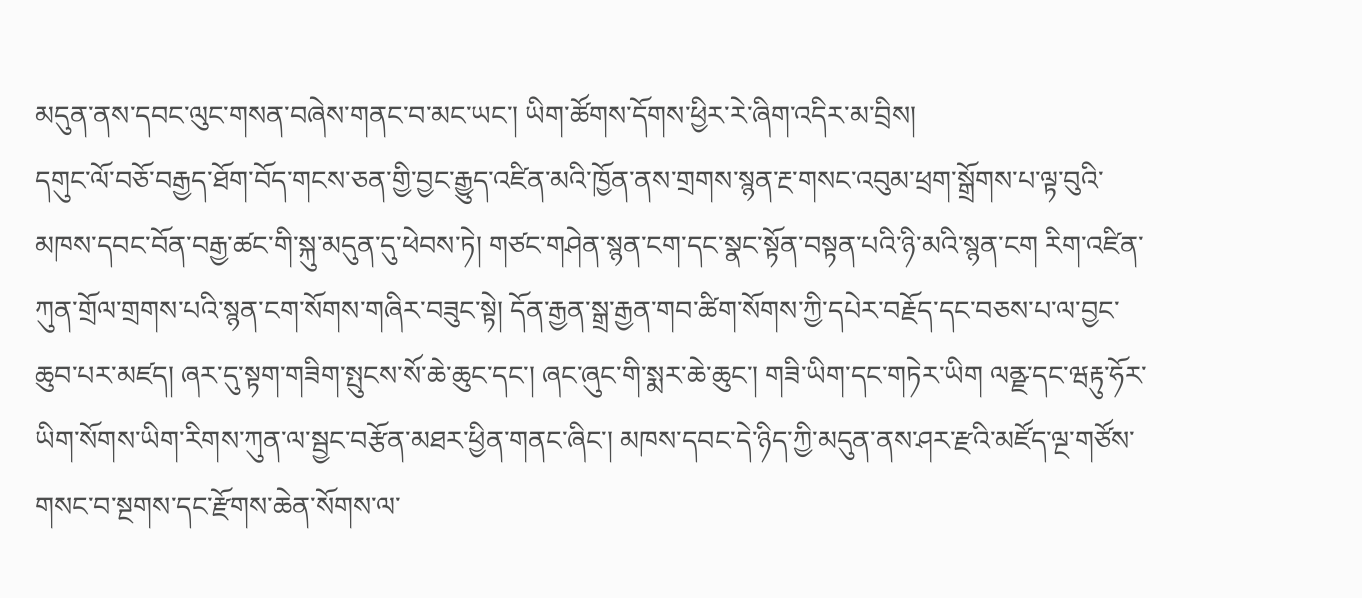མདུན་ནས་དབང་ལུང་གསན་བཞེས་གནང་བ་མང་ཡང་། ཡིག་ཚོགས་དོགས་ཕྱིར་རེ་ཞིག་འདིར་མ་བྲིས།
དགུང་ལོ་བཅོ་བརྒྱད་ཐོག་བོད་གངས་ཅན་གྱི་བྱང་རྒྱུད་འཛིན་མའི་ཁྱོན་ནས་གྲགས་སྙན་རྔ་གསང་འབུམ་ཕྲག་སྒྲོགས་པ་ལྟ་བུའི་མཁས་དབང་བོན་བརྒྱ་ཚང་གི་སྐུ་མདུན་དུ་ཕེབས་ཏེ། གཙང་གཤེན་སྙན་ངག་དང་སྣང་སྟོན་བསྟན་པའི་ཉི་མའི་སྙན་ངག རིག་འཛིན་ཀུན་གྲོལ་གྲགས་པའི་སྙན་ངག་སོགས་གཞིར་བཟུང་སྟེ། དོན་རྒྱན་སྒྲ་རྒྱན་གབ་ཚིག་སོགས་ཀྱི་དཔེར་བརྗོད་དང་བཅས་པ་ལ་བྱང་ཆུབ་པར་མཛད། ཞར་དུ་སྟག་གཟིག་སྤུངས་སོ་ཆེ་ཆུང་དང་། ཞང་ཞུང་གི་སྨར་ཆེ་ཆུང་། གཟི་ཡིག་དང་གཏེར་ཡིག ལནྫ་དང་ཝརྟུ་ཧོར་ཡིག་སོགས་ཡིག་རིགས་ཀུན་ལ་སྦྱང་བརྩོན་མཐར་ཕྱིན་གནང་ཞིང་། མཁས་དབང་དེ་ཉིད་ཀྱི་མདུན་ནས་ཤར་རྫའི་མཛོད་ལྔ་གཙོས་གསང་བ་སྔགས་དང་རྫོགས་ཆེན་སོགས་ལ་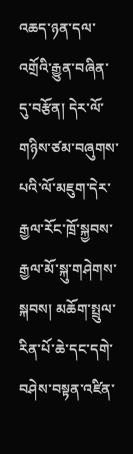འཆད་ཉན་དལ་འགྲོའི་རྒྱུན་བཞིན་དུ་བརྩོན། དེར་ལོ་གཉིས་ཙམ་བཞུགས་པའི་ལོ་མཇུག་དེར་རྒྱལ་རོང་ཁྲོ་སྐྱབས་རྒྱལ་མོ་སྐུ་གཤེགས་སྐབས། མཆོག་སྤྲུལ་རིན་པོ་ཆེ་དང་དགེ་བཤེས་བསྟན་འཛིན་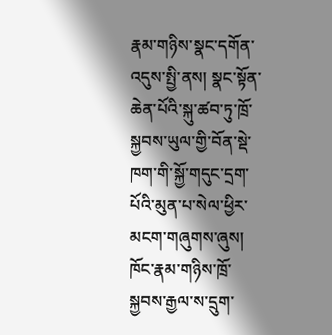རྣམ་གཉིས་སྣང་དགོན་འདུས་སྤྱི་ནས། སྣང་སྟོན་ཆེན་པོའི་སྐུ་ཚབ་ཏུ་ཁྲོ་སྐྱབས་ཡུལ་གྱི་བོན་སྡེ་ཁག་གི་སྐྱོ་གདུང་དྲག་པོའི་མུན་པ་སེལ་ཕྱིར་མངག་གཞུགས་ཞུས། ཁོང་རྣམ་གཉིས་ཁྲོ་སྐྱབས་རྒྱལ་ས་དྲུག་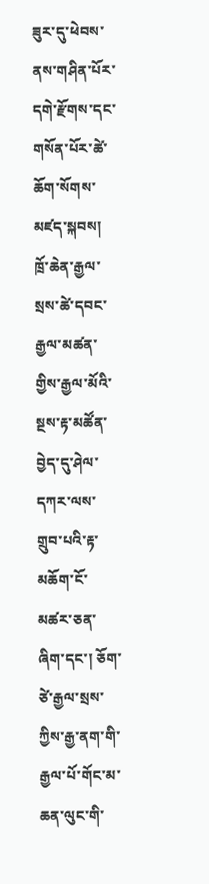ཟུར་དུ་ཕེབས་ནས་གཤིན་པོར་དགེ་རྫོགས་དང་གསོན་པོར་ཚེ་ཆོག་སོགས་མཛད་སྐབས། ཁྲོ་ཆེན་རྒྱལ་སྲས་ཚེ་དབང་རྒྱལ་མཚན་གྱིས་རྒྱལ་མོའི་སྔས་རྟ་མཚོན་བྱེད་དུ་ཤེལ་དཀར་ལས་གྲུབ་པའི་རྟ་མཆོག་ངོ་མཚར་ཅན་ཞིག་དང་། ཅོག་ཙེ་རྒྱལ་སྲས་ཀྱིས་རྒྱ་ནག་གི་རྒྱལ་པོ་གོང་མ་ཆན་ལུང་གི་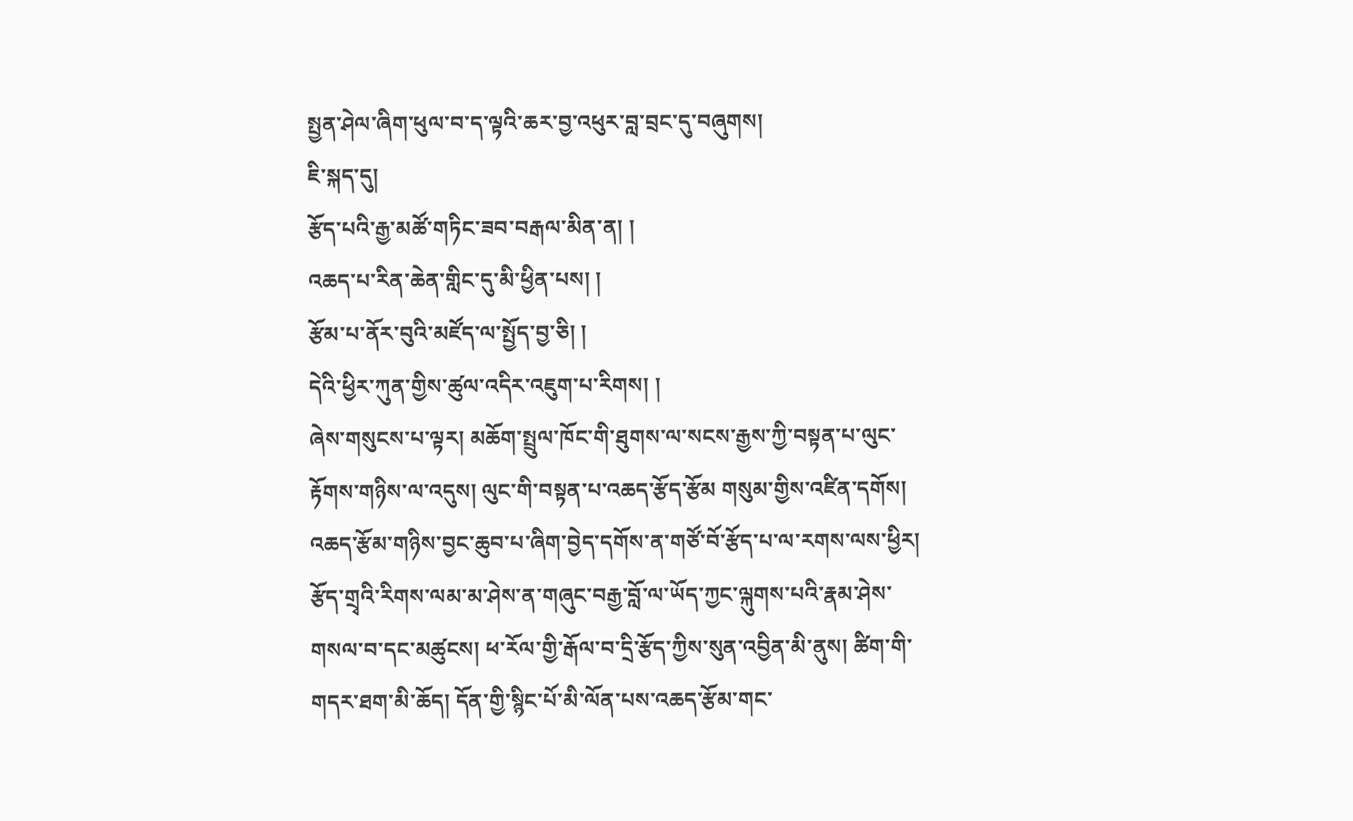སྤྱན་ཤེལ་ཞིག་ཕུལ་བ་ད་ལྟའི་ཆར་བྱ་འཕུར་བླ་བྲང་དུ་བཞུགས།
ཇི་སྐད་དུ།
རྩོད་པའི་རྒྱ་མཚོ་གཏིང་ཟབ་བརྒལ་མིན་ན། །
འཆད་པ་རིན་ཆེན་གླིང་དུ་མི་ཕྱིན་པས། །
རྩོམ་པ་ནོར་བུའི་མཛོད་ལ་སྤྱོད་བྱ་ཅི། །
དེའི་ཕྱིར་ཀུན་གྱིས་ཚུལ་འདིར་འཇུག་པ་རིགས། །
ཞེས་གསུངས་པ་ལྟར། མཆོག་སྤྲུལ་ཁོང་གི་ཐུགས་ལ་སངས་རྒྱས་ཀྱི་བསྟན་པ་ལུང་རྟོགས་གཉིས་ལ་འདུས། ལུང་གི་བསྟན་པ་འཆད་རྩོད་རྩོམ གསུམ་གྱིས་འཛིན་དགོས། འཆད་རྩོམ་གཉིས་བྱང་ཆུབ་པ་ཞིག་བྱེད་དགོས་ན་གཙོ་བོ་རྩོད་པ་ལ་རགས་ལས་ཕྱིར། རྩོད་གྲྭའི་རིགས་ལམ་མ་ཤེས་ན་གཞུང་བརྒྱ་བློ་ལ་ཡོད་ཀྱང་ལྐུགས་པའི་རྣམ་ཤེས་གསལ་བ་དང་མཚུངས། ཕ་རོལ་གྱི་རྒོལ་བ་དྲི་རྩོད་ཀྱིས་སུན་འབྱིན་མི་ནུས། ཚིག་གི་གདར་ཐག་མི་ཆོད། དོན་གྱི་སྙིང་པོ་མི་ལོན་པས་འཆད་རྩོམ་གང་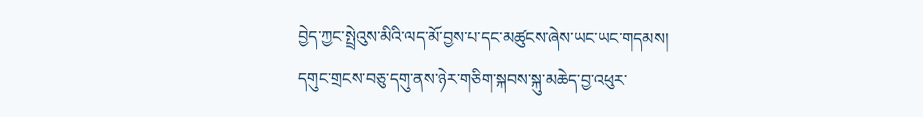བྱེད་ཀྱང་སྤྲེའུས་མིའི་ལད་མོ་བྱས་པ་དང་མཚུངས་ཞེས་ཡང་ཡང་གདམས།
དགུང་གྲངས་བཅུ་དགུ་ནས་ཉེར་གཅིག་སྐབས་སྐུ་མཆེད་བྱ་འཕུར་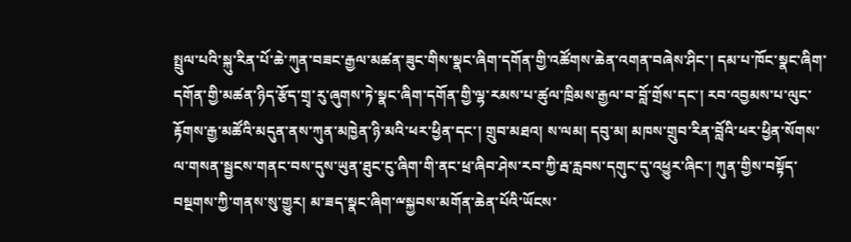སྤྲུལ་པའི་སྐུ་རིན་པོ་ཆེ་ཀུན་བཟང་རྒྱལ་མཚན་ཟུང་གིས་སྣང་ཞིག་དགོན་གྱི་འཚོགས་ཆེན་འགན་བཞེས་ཤིང་། དམ་པ་ཁོང་སྣང་ཞིག་དགོན་གྱི་མཚན་ཉིད་རྩོད་གྲྭ་རུ་ཞུགས་ཏེ་སྣང་ཞིག་དགོན་གྱི་ལྷ་རམས་པ་ཚུལ་ཁྲིམས་རྒྱལ་བ་བློ་གྲོས་དང་། རབ་འབྱམས་པ་ལུང་རྟོགས་རྒྱ་མཚོའི་མདུན་ནས་ཀུན་མཁྱེན་ཉི་མའི་ཕར་ཕྱིན་དང་། གྲུབ་མཐའ། ས་ལམ། དབུ་མ། མཁས་གྲུབ་རིན་བློའི་ཕར་ཕྱིན་སོགས་ལ་གསན་སྦྱངས་གནང་བས་དུས་ཡུན་ཐུང་ངུ་ཞིག་གི་ནང་ཕྲ་ཞིབ་ཤེས་རབ་ཀྱི་རྦ་རླབས་དགུང་དུ་འཕྱུར་ཞིང་། ཀུན་གྱིས་བསྟོད་བསྔགས་ཀྱི་གནས་སུ་གྱུར། མ་ཟད་སྣང་ཞིག་ྋསྐྱབས་མགོན་ཆེན་པོའི་ཡོངས་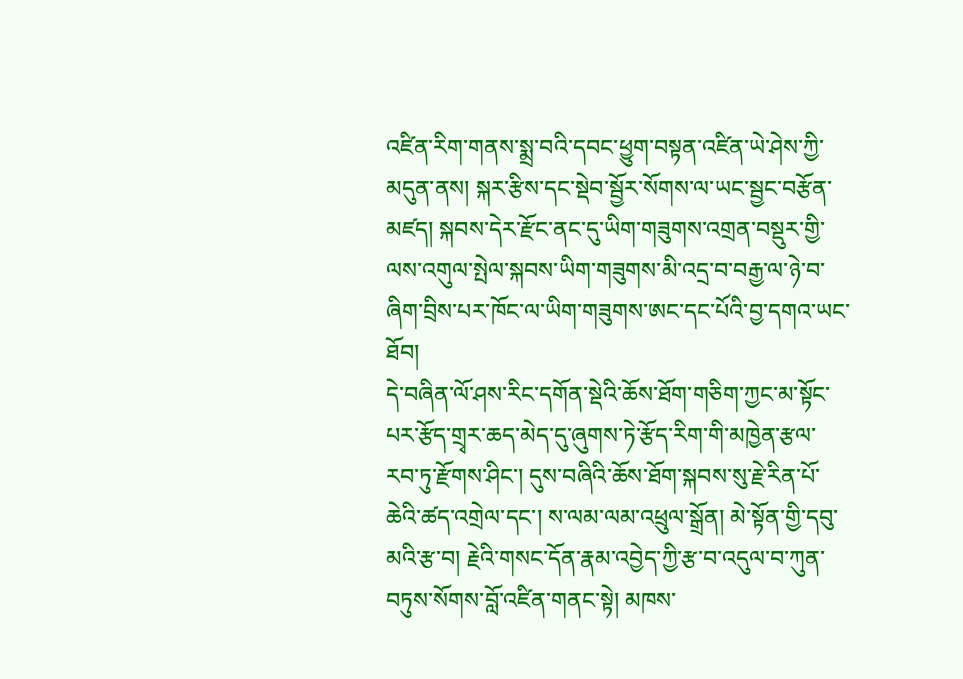འཛིན་རིག་གནས་སྨྲ་བའི་དབང་ཕྱུག་བསྟན་འཛིན་ཡེ་ཤེས་ཀྱི་མདུན་ནས། སྐར་རྩིས་དང་སྡེབ་སྦྱོར་སོགས་ལ་ཡང་སྦྱང་བརྩོན་མཛད། སྐབས་དེར་རྫོང་ནང་དུ་ཡིག་གཟུགས་འགྲན་བསྡུར་གྱི་ལས་འགུལ་སྤེལ་སྐབས་ཡིག་གཟུགས་མི་འདྲ་བ་བརྒྱ་ལ་ཉེ་བ་ཞིག་བྲིས་པར་ཁོང་ལ་ཡིག་གཟུགས་ཨང་དང་པོའི་བྱ་དགའ་ཡང་ཐོབ།
དེ་བཞིན་ལོ་ཤས་རིང་དགོན་སྡེའི་ཆོས་ཐོག་གཅིག་ཀྱང་མ་སྟོང་པར་རྩོད་གྲྭར་ཆད་མེད་དུ་ཞུགས་ཏེ་རྩོད་རིག་གི་མཁྱེན་རྩལ་རབ་ཏུ་རྫོགས་ཤིང་། དུས་བཞིའི་ཆོས་ཐོག་སྐབས་སུ་རྗེ་རིན་པོ་ཆེའི་ཚད་འགྲེལ་དང་། ས་ལམ་ལམ་འཕྲུལ་སྒྲོན། མེ་སྟོན་གྱི་དབུ་མའི་རྩ་བ། རྗེའི་གསང་དོན་རྣམ་འབྱེད་ཀྱི་རྩ་བ་འདུལ་བ་ཀུན་བཏུས་སོགས་བློ་འཛིན་གནང་སྟེ། མཁས་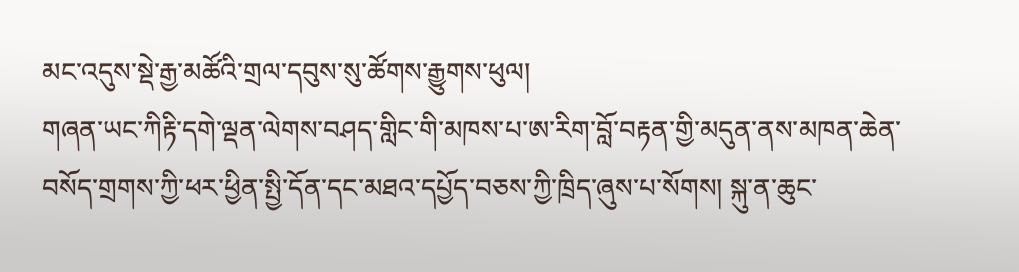མང་འདུས་སྡེ་རྒྱ་མཚོའི་གྲལ་དབུས་སུ་ཚོགས་རྒྱུགས་ཕུལ།
གཞན་ཡང་ཀིརྟི་དགེ་ལྡན་ལེགས་བཤད་གླིང་གི་མཁས་པ་ཨ་རིག་བློ་བརྟན་གྱི་མདུན་ནས་མཁན་ཆེན་བསོད་གྲགས་ཀྱི་ཕར་ཕྱིན་སྤྱི་དོན་དང་མཐའ་དཔྱོད་བཅས་ཀྱི་ཁྲིད་ཞུས་པ་སོགས། སྐུ་ན་ཆུང་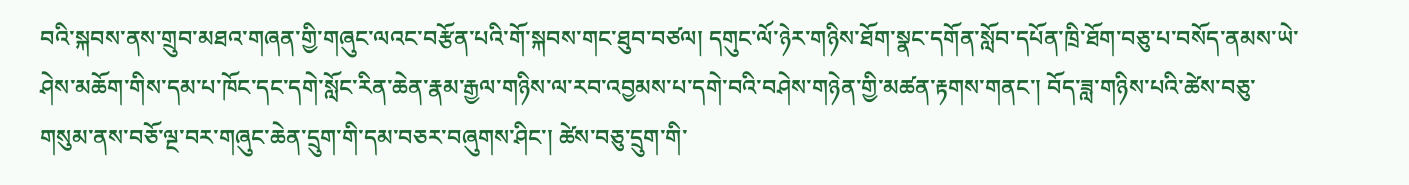བའི་སྐབས་ནས་གྲུབ་མཐའ་གཞན་གྱི་གཞུང་ལའང་བརྩོན་པའི་གོ་སྐབས་གང་ཐུབ་བཙལ། དགུང་ལོ་ཉེར་གཉིས་ཐོག་སྣང་དགོན་སློབ་དཔོན་ཁྲི་ཐོག་བཅུ་པ་བསོད་ནམས་ཡེ་ཤེས་མཆོག་གིས་དམ་པ་ཁོང་དང་དགེ་སློང་རིན་ཆེན་རྣམ་རྒྱལ་གཉིས་ལ་རབ་འབྱམས་པ་དགེ་བའི་བཤེས་གཉེན་གྱི་མཚན་རྟགས་གནང་། བོད་ཟླ་གཉིས་པའི་ཚེས་བཅུ་གསུམ་ནས་བཅོ་ལྔ་བར་གཞུང་ཆེན་དྲུག་གི་དམ་བཅར་བཞུགས་ཤིང་། ཚེས་བཅུ་དྲུག་གི་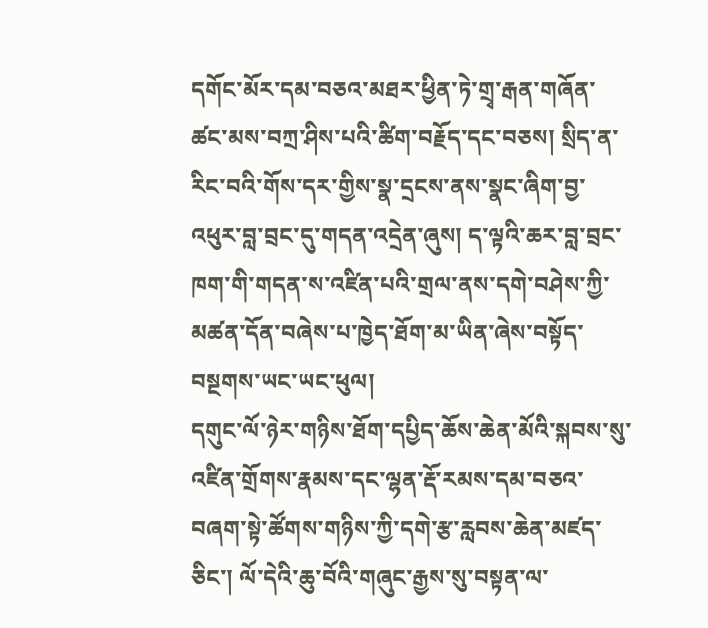དགོང་མོར་དམ་བཅའ་མཐར་ཕྱིན་ཏེ་གྲྭ་རྒན་གཞོན་ཚང་མས་བཀྲ་ཤིས་པའི་ཚིག་བརྗོད་དང་བཅས། སྲིད་ན་རིང་བའི་གོས་དར་གྱིས་སྣ་དྲངས་ནས་སྣང་ཞིག་བྱ་འཕུར་བླ་བྲང་དུ་གདན་འདྲེན་ཞུས། ད་ལྟའི་ཆར་བླ་བྲང་ཁག་གི་གདན་ས་འཛིན་པའི་གྲལ་ནས་དགེ་བཤེས་ཀྱི་མཚན་དོན་བཞེས་པ་ཁྱེད་ཐོག་མ་ཡིན་ཞེས་བསྟོད་བསྔགས་ཡང་ཡང་ཕུལ།
དགུང་ལོ་ཉེར་གཉིས་ཐོག་དཔྱིད་ཆོས་ཆེན་མོའི་སྐབས་སུ་འཛིན་གྲོགས་རྣམས་དང་ལྷན་རྡོ་རམས་དམ་བཅའ་བཞག་སྟེ་ཚོགས་གཉིས་ཀྱི་དགེ་རྩ་རླབས་ཆེན་མཛད་ཅིང་། ལོ་དེའི་ཆུ་བོའི་གཞུང་རྒྱས་སུ་བསྟན་ལ་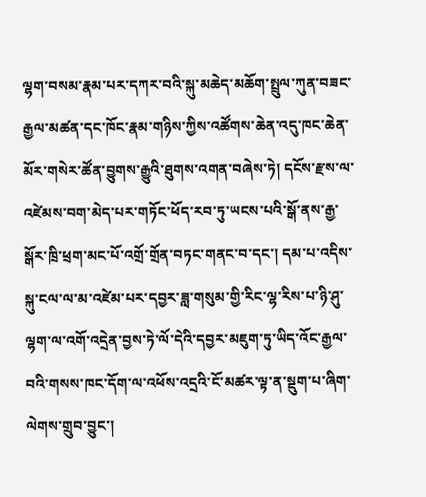ལྷག་བསམ་རྣམ་པར་དཀར་བའི་སྐུ་མཆེད་མཆོག་སྤྲུལ་ཀུན་བཟང་རྒྱལ་མཚན་དང་ཁོང་རྣམ་གཉིས་ཀྱིས་འཚོགས་ཆེན་འདུ་ཁང་ཆེན་མོར་གསེར་ཚོན་བྱུགས་རྒྱུའི་ཐུགས་འགན་བཞེས་ཏེ། དངོས་རྫས་ལ་འཛེམས་བག་མེད་པར་གཏོང་ཕོད་རབ་ཏུ་ཡངས་པའི་སྒོ་ནས་རྒྱ་སྒོར་ཁྲི་ཕྲག་མང་པོ་འགྲོ་གྲོན་བཏང་གནང་བ་དང་། དམ་པ་འདིས་སྐུ་ངལ་ལ་མ་འཛེམ་པར་དབྱར་ཟླ་གསུམ་གྱི་རིང་ལྷ་རིས་པ་ཉི་ཤུ་ལྷག་ལ་འགོ་འདྲེན་བྱས་ཏེ་ལོ་དེའི་དབྱར་མཇུག་ཏུ་ཡིད་འོང་རྒྱལ་བའི་གསས་ཁང་དོག་ལ་འཕོས་འདྲའི་ངོ་མཚར་ལྟ་ན་སྡུག་པ་ཞིག་ལེགས་གྲུབ་བྱུང་།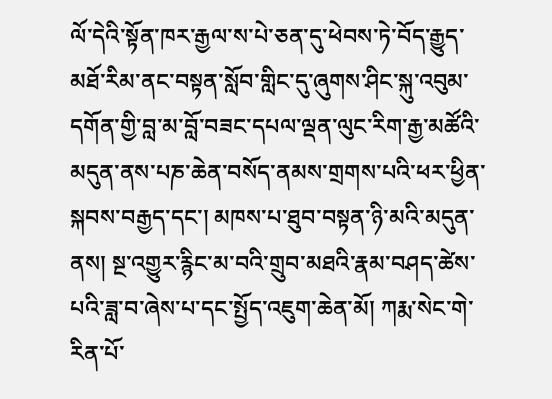ལོ་དེའི་སྟོན་ཁར་རྒྱལ་ས་པེ་ཅན་དུ་ཕེབས་ཏེ་བོད་རྒྱུད་མཐོ་རིམ་ནང་བསྟན་སློབ་གླིང་དུ་ཞུགས་ཤིང་སྐུ་འབུམ་དགོན་གྱི་བླ་མ་བློ་བཟང་དཔལ་ལྡན་ལུང་རིག་རྒྱ་མཚོའི་མདུན་ནས་པཎ་ཆེན་བསོད་ནམས་གྲགས་པའི་ཕར་ཕྱིན་སྐབས་བརྒྱད་དང་། མཁས་པ་ཐུབ་བསྟན་ཉི་མའི་མདུན་ནས། སྔ་འགྱུར་རྙིང་མ་བའི་གྲུབ་མཐའི་རྣམ་བཤད་ཚེས་པའི་ཟླ་བ་ཞེས་པ་དང་སྤྱོད་འཇུག་ཆེན་མོ། ཀརྨ་སེང་གེ་རིན་པོ་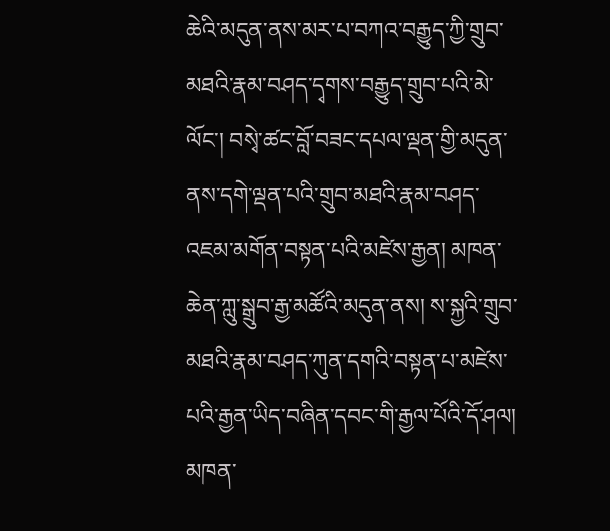ཆེའི་མདུན་ནས་མར་པ་བཀའ་བརྒྱུད་ཀྱི་གྲུབ་མཐའི་རྣམ་བཤད་དྭགས་བརྒྱུད་གྲུབ་པའི་མེ་ལོང་། བསྭེ་ཚང་བློ་བཟང་དཔལ་ལྡན་གྱི་མདུན་ནས་དགེ་ལྡན་པའི་གྲུབ་མཐའི་རྣམ་བཤད་འཇམ་མགོན་བསྟན་པའི་མཛེས་རྒྱན། མཁན་ཆེན་ཀླུ་སྒྲུབ་རྒྱ་མཚོའི་མདུན་ནས། ས་སྐྱའི་གྲུབ་མཐའི་རྣམ་བཤད་ཀུན་དགའི་བསྟན་པ་མཛེས་པའི་རྒྱན་ཡིད་བཞིན་དབང་གི་རྒྱལ་པོའི་དོ་ཤལ། མཁན་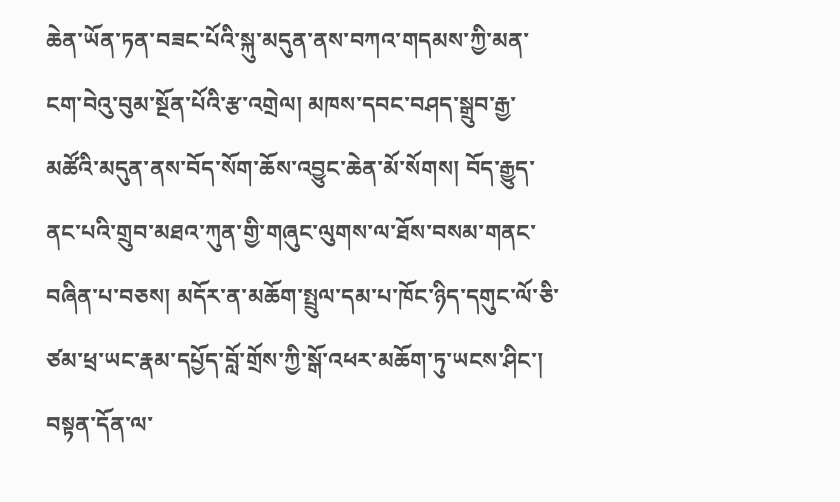ཆེན་ཡོན་ཏན་བཟང་པོའི་སྐུ་མདུན་ནས་བཀའ་གདམས་ཀྱི་མན་ངག་བེའུ་བུམ་སྔོན་པོའི་རྩ་འགྲེལ། མཁས་དབང་བཤད་སྒྲུབ་རྒྱ་མཚོའི་མདུན་ནས་བོད་སོག་ཆོས་འབྱུང་ཆེན་མོ་སོགས། བོད་རྒྱུད་ནང་པའི་གྲུབ་མཐའ་ཀུན་གྱི་གཞུང་ལུགས་ལ་ཐོས་བསམ་གནང་བཞིན་པ་བཅས། མདོར་ན་མཆོག་སྤྲུལ་དམ་པ་ཁོང་ཉིད་དགུང་ལོ་ཅི་ཙམ་ཕྲ་ཡང་རྣམ་དཔྱོད་བློ་གྲོས་ཀྱི་སྒོ་འཕར་མཆོག་ཏུ་ཡངས་ཤིང་། བསྟན་དོན་ལ་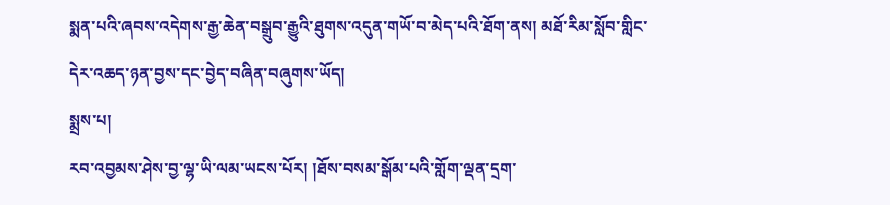སྨན་པའི་ཞབས་འདེགས་རྒྱ་ཆེན་བསྒྲུབ་རྒྱུའི་ཐུགས་འདུན་གཡོ་བ་མེད་པའི་ཐོག་ནས། མཐོ་རིམ་སློབ་གླིང་དེར་འཆད་ཉན་བྱས་དང་བྱེད་བཞིན་བཞུགས་ཡོད།
སྨྲས་པ།
རབ་འབྱམས་ཤེས་བྱ་ལྷ་ཡི་ལམ་ཡངས་པོར། །ཐོས་བསམ་སྒོམ་པའི་གློག་ལྡན་དྲག་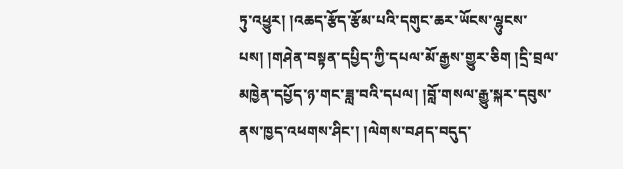ཏུ་འཕྱུར། །འཆད་རྩོད་རྩོམ་པའི་དགུང་ཆར་ཡོངས་ལྷུངས་པས། །གཤེན་བསྟན་དཔྱིད་ཀྱི་དཔལ་མོ་རྒྱས་གྱུར་ཅིག །དྲི་བྲལ་མཁྱེན་དཔྱོད་ཉ་གང་ཟླ་བའི་དཔལ། །བློ་གསལ་རྒྱུ་སྐར་དབུས་ནས་ཁྱད་འཕགས་ཤིང་། །ལེགས་བཤད་བདུད་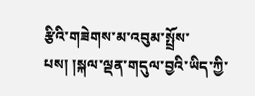རྩིའི་གཟེགས་མ་འབུམ་སྤྲོས་པས། །སྐལ་ལྡན་གདུལ་བྱའི་ཡིད་ཀྱི་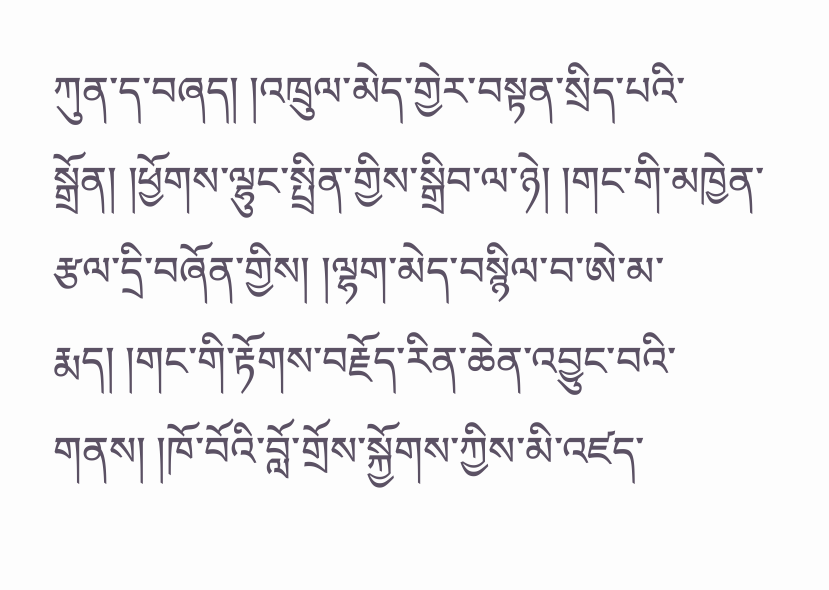ཀུན་ད་བཞད། །འཁྲུལ་མེད་གྱེར་བསྟན་སྲིད་པའི་སྒྲོན། །ཕྱོགས་ལྷུང་སྤྲིན་གྱིས་སྒྲིབ་ལ་ཉེ། །གང་གི་མཁྱེན་རྩལ་དྲི་བཞོན་གྱིས། །ལྷག་མེད་བསྙིལ་བ་ཨེ་མ་རྨད། །གང་གི་རྟོགས་བརྗོད་རིན་ཆེན་འབྱུང་བའི་གནས། །ཁོ་བོའི་བློ་གྲོས་སྐྱོགས་ཀྱིས་མི་འཛད་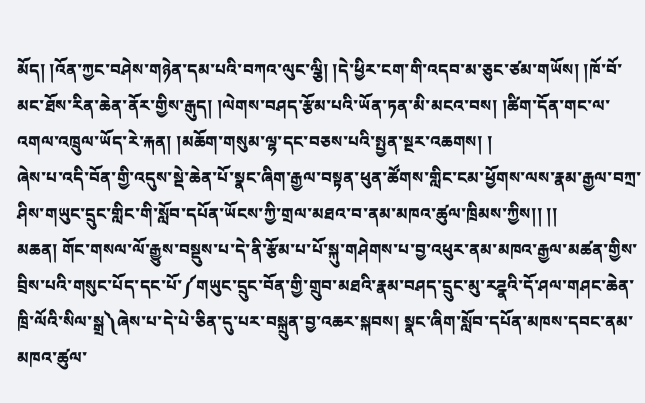མོད། །འོན་ཀྱང་བཤེས་གཉེན་དམ་པའི་བཀའ་ལུང་ལྕི། །དེ་ཕྱིར་ངག་གི་འདབ་མ་ཅུང་ཙམ་གཡོས། །ཁོ་བོ་མང་ཐོས་རིན་ཆེན་ནོར་གྱིས་རྒུད། །ལེགས་བཤད་རྩོམ་པའི་ཡོན་ཏན་མི་མངའ་བས། །ཚིག་དོན་གང་ལ་འགལ་འཁྲུལ་ཡོད་རེ་རྐན། །མཆོག་གསུམ་ལྷ་དང་བཅས་པའི་སྤྱན་སྔར་འཆགས། །
ཞེས་པ་འདི་བོན་གྱི་འདུས་སྡེ་ཆེན་པོ་སྣང་ཞིག་རྒྱལ་བསྟན་ཕུན་ཚོགས་གླིང་ངམ་ཕྱོགས་ལས་རྣམ་རྒྱལ་བཀྲ་ཤིས་གཡུང་དྲུང་གླིང་གི་སློབ་དཔོན་ཡོངས་ཀྱི་གྲལ་མཐའ་བ་ནམ་མཁའ་ཚུལ་ཁྲིམས་ཀྱིས།། །།
མཆན། གོང་གསལ་ལོ་རྒྱུས་བསྡུས་པ་དེ་ནི་རྩོམ་པ་པོ་སྐུ་གཤེགས་པ་བྱ་འཕུར་ནམ་མཁའ་རྒྱལ་མཚན་གྱིས་བྲིས་པའི་གསུང་པོད་དང་པོ་༼གཡུང་དྲུང་བོན་གྱི་གྲུབ་མཐའི་རྣམ་བཤད་དྲུང་མུ་རཌྣའི་དོ་ཤལ་གཤང་ཆེན་ཁྲི་ལོའི་སིལ་སྒྲ༽ཞེས་པ་དེ་པེ་ཅིན་དུ་པར་བསྐྲུན་བྱ་འཆར་སྐབས། སྣང་ཞིག་སློབ་དཔོན་མཁས་དབང་ནམ་མཁའ་ཚུལ་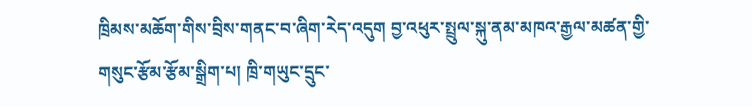ཁྲིམས་མཆོག་གིས་བྲིས་གནང་བ་ཞིག་རེད་འདུག བྱ་འཕུར་སྤྲུལ་སྐུ་ནམ་མཁའ་རྒྱལ་མཚན་གྱི་གསུང་རྩོམ་རྩོམ་སྒྲིག་པ། ཁྲི་གཡུང་དྲུང་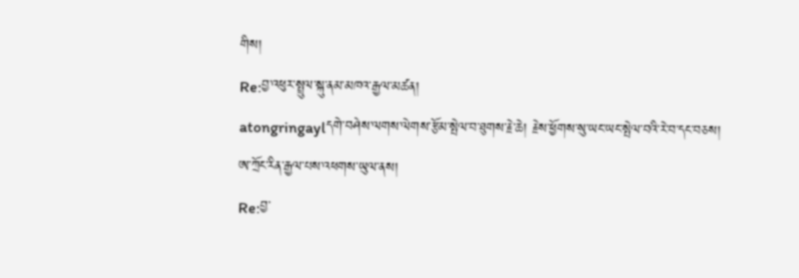གིས།
Re:བྱ་འཕུར་སྤྲུལ་སྐུ་ནམ་མཁའ་རྒྱལ་མཚན།
atongringaylདགེ་བཤེས་ལགས་ལེགས་རྩོམ་སྤེལ་བ་ཐུགས་རྗེ་ཆེ། རྗེས་ཕྱོགས་སུ་ཡང་ཡང་སྤེལ་བའི་རེ་བ་དང་བཅས། ཨ་ཀྲོང་རིན་རྒྱལ་པས་འཕགས་ཡུལ་ནས།
Re:བྱ་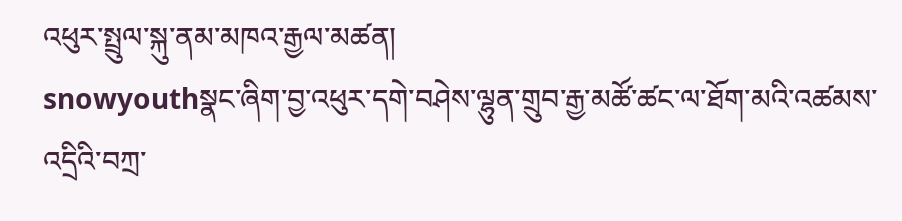འཕུར་སྤྲུལ་སྐུ་ནམ་མཁའ་རྒྱལ་མཚན།
snowyouthསྣང་ཞིག་བྱ་འཕུར་དགེ་བཤེས་ལྷུན་གྲུབ་རྒྱ་མཚོ་ཚང་ལ་ཐོག་མའི་འཚམས་འདྲིའི་བཀྲ་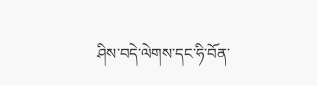ཤིས་བདེ་ལེགས་དང་ཧི་བོན་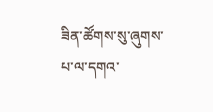ཟིན་ཚོགས་སུ་ཞུགས་པ་ལ་དགའ་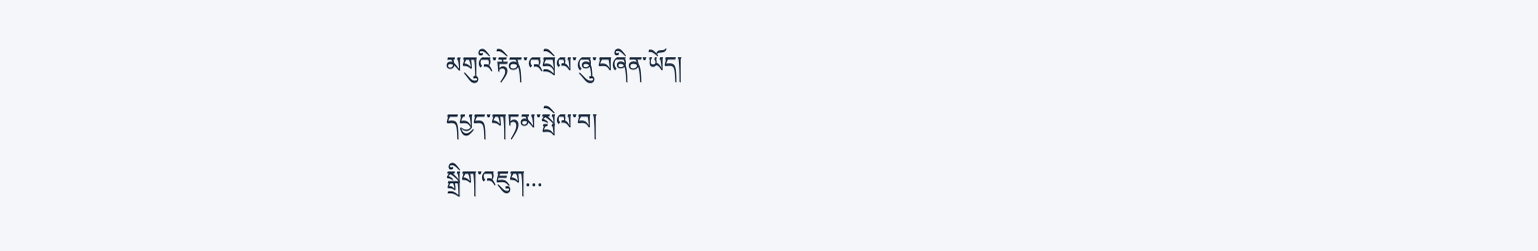མགུའི་རྟེན་འབྲེལ་ཞུ་བཞིན་ཡོད།
དཔྱད་གཏམ་སྤེལ་བ།
སྒྲིག་འཇུག...